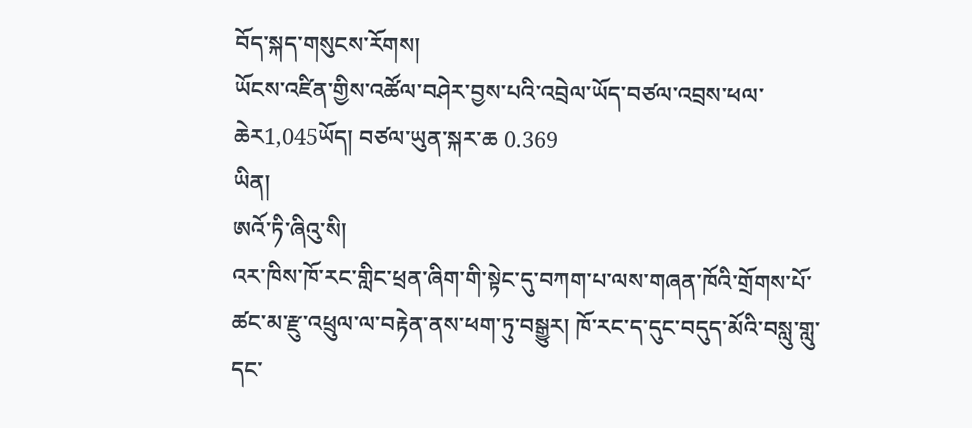བོད་སྐད་གསུངས་རོགས།
ཡོངས་འཛིན་གྱིས་འཚོལ་བཤེར་བྱས་པའི་འབྲེལ་ཡོད་བཙལ་འབྲས་ཕལ་ཆེར1,045ཡོད། བཙལ་ཡུན་སྐར་ཆ 0.369
ཡིན།
ཨའོ་ཏི་ཞིའུ་སི།
འར་ཁིས་ཁོ་རང་གླིང་ཕྲན་ཞིག་གི་སྟེང་དུ་བཀག་པ་ལས་གཞན་ཁོའི་གྲོགས་པོ་ཚང་མ་རྫུ་འཕྲུལ་ལ་བརྟེན་ནས་ཕག་ཏུ་བསྒྱུར། ཁོ་རང་ད་དུང་བདུད་མོའི་བསླུ་གླུ་དང་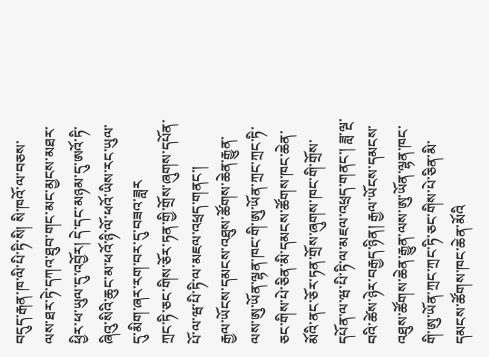བདུད་རྒན་ཁ་ལི་པི་ཏི་སི། སི་ཁའོ་ལ་བཅས་ལས་ཐར་ཏེ་དཀའ་ཐུབ་གང་མང་མྱངས་མཐར་ཕྱིར་ཕ་ཡུལ་དུ་འབྱོར། དེ་དང་མཉམ་དུ་ཨའོ་ཏི་ཞིའུ་སིའི་ཆུང་མ་ཕའོ་ཉི་ལོ་ཕའོ་ཡིས་རང་ཡུལ་དུ་མིག་ཞར་རག་བར་དུ་བཟའ་ཟླར
ཀྲང་ཏི་ཅང་གིས་ཅོར་ཏན་གྱི་གྲོས་ཞུགས་དཔོན་པོ་ལ་ཝ་པི་ཏི་ལ་མཇལ་འཕྲད་གནང་།
རྒྱལ་ཡོངས་དམངས་འཐུས་ཚོགས་ཆེན་རྒྱུན་ལས་ཨུ་ཡོན་ལྷན་ཁང་གི་ཨུ་ཡོན་ཀྲང་ཀྲང་ཏི་ཅང་གིས་པེ་ཅིན་མི་དམངས་ཚོགས་ཁང་ཆེན་མོའི་ནང་ཅོར་ཏན་གྲོས་ཞུགས་ཁང་གི་གྲོས་དཔོན་ལ་ཝ་པི་ཏི་ལ་མཇལ་འཕྲད་གནང་། ཟླ་ལྔ་བའི་ཚེས་ཉེར་བརྒྱད་ཉིན། རྒྱལ་ཡོངས་དམངས་འཐུས་ཚོགས་ཆེན་རྒྱུན་ལས་ཨུ་ཡོན་ལྷན་ཁང་གི་ཨུ་ཡོན་ཀྲང་ཀྲང་ཏི་ཅང་གིས་པེ་ཅིན་མི་དམངས་ཚོགས་ཁང་ཆེན་མོའི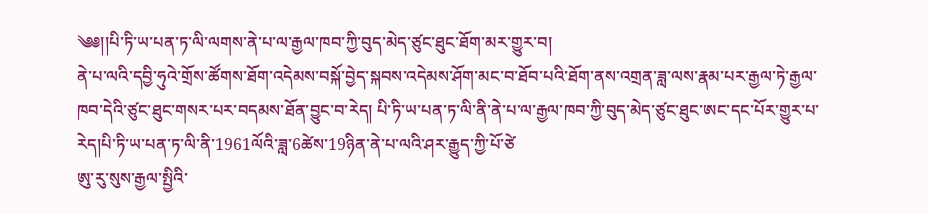༄༅།།པི་ཏི་ཡ་པན་ཏ་ལི་ལགས་ནེ་པ་ལ་རྒྱལ་ཁབ་ཀྱི་བུད་མེད་ཙུང་ཐུང་ཐོག་མར་གྱུར་བ།
ནེ་པ་ལའི་དབྱི་ཧུའེ་གྲོས་ཚོགས་ཐོག་འདེམས་བསྐོ་བྱེད་སྐབས་འདེམས་ཤོག་མང་བ་ཐོབ་པའི་ཐོག་ནས་འགྲན་ཟླ་ལས་རྣམ་པར་རྒྱལ་ཏེ་རྒྱལ་ཁབ་དེའི་ཙུང་ཐུང་གསར་པར་བདམས་ཐོན་བྱུང་བ་རེད། པི་ཏི་ཡ་པན་ཏ་ལི་ནི་ནེ་པ་ལ་རྒྱལ་ཁབ་ཀྱི་བུད་མེད་ཙུང་ཐུང་ཨང་དང་པོར་གྱུར་པ་རེད།པི་ཏི་ཡ་པན་ཏ་ལི་ནི་1961ལོའི་ཟླ་6ཚེས་19ཉིན་ནེ་པ་ལའི་ཤར་རྒྱུད་ཀྱི་པོ་ཙེ
ཨུ་རུ་སུས་རྒྱལ་སྤྱིའི་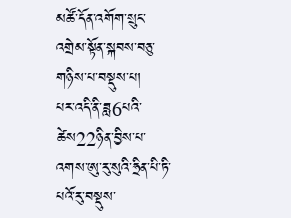མཚོ་དོན་འགོག་སྲུང་འགྲེམ་སྟོན་སྐབས་བཅུ་གཉིས་པ་བསྡུས་པ།
པར་འདི་ནི་ཟླ6པའི་ཚེས22ཉིན་བྱིས་པ་འགས་ཨུ་རུ་སུའི་ཧྲིན་པི་ཏི་པའོ་རུ་བསྡུས་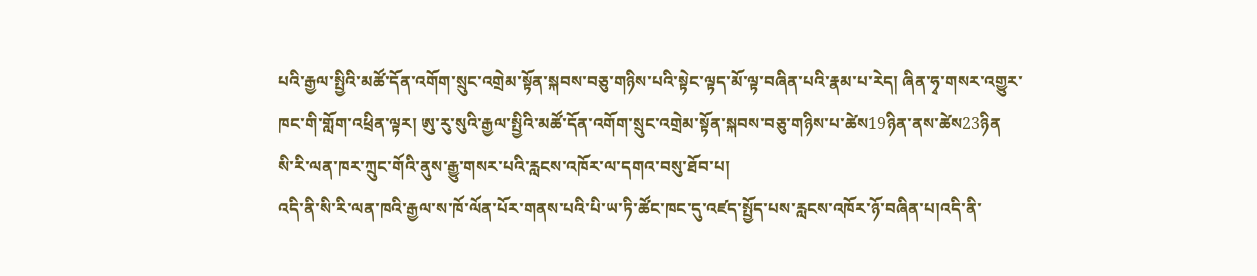པའི་རྒྱལ་སྤྱིའི་མཚོ་དོན་འགོག་སྲུང་འགྲེམ་སྟོན་སྐབས་བཅུ་གཉིས་པའི་སྟེང་ལྟད་མོ་ལྟ་བཞིན་པའི་རྣམ་པ་རེད། ཞིན་ཧྭ་གསར་འགྱུར་ཁང་གི་གློག་འཕྲིན་ལྟར། ཨུ་རུ་སུའི་རྒྱལ་སྤྱིའི་མཚོ་དོན་འགོག་སྲུང་འགྲེམ་སྟོན་སྐབས་བཅུ་གཉིས་པ་ཚེས19ཉིན་ནས་ཚེས23ཉིན
སི་རི་ལན་ཁར་ཀྲུང་གོའི་ནུས་རྒྱུ་གསར་པའི་རླངས་འཁོར་ལ་དགའ་བསུ་ཐོབ་པ།
འདི་ནི་སི་རི་ལན་ཁའི་རྒྱལ་ས་ཁོ་ལོན་པོར་གནས་པའི་པི་ཡ་ཏི་ཚོང་ཁང་དུ་འཛད་སྤྱོད་པས་རླངས་འཁོར་ཉོ་བཞིན་པ།འདི་ནི་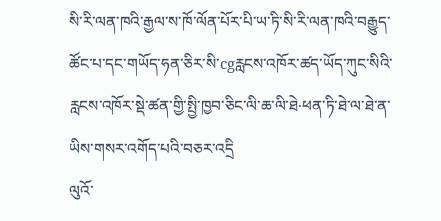སི་རི་ལན་ཁའི་རྒྱལ་ས་ཁོ་ལོན་པོར་པི་ཡ་ཏི་སི་རི་ལན་ཁའི་བརྒྱུད་ཚོང་པ་དང་གཡོད་ཧན་ཅིར་སི་cgརླངས་འཁོར་ཚད་ཡོད་ཀུང་སིའི་རླངས་འཁོར་སྡེ་ཚན་གྱི་སྤྱི་ཁྱབ་ཅིང་ལི་ཆ་ལི་ཐེ·ཕན་ཏི་ཐེ་ལ་ཐེ་ན་ཡིས་གསར་འགོད་པའི་བཅར་འདྲི
ལུའོ་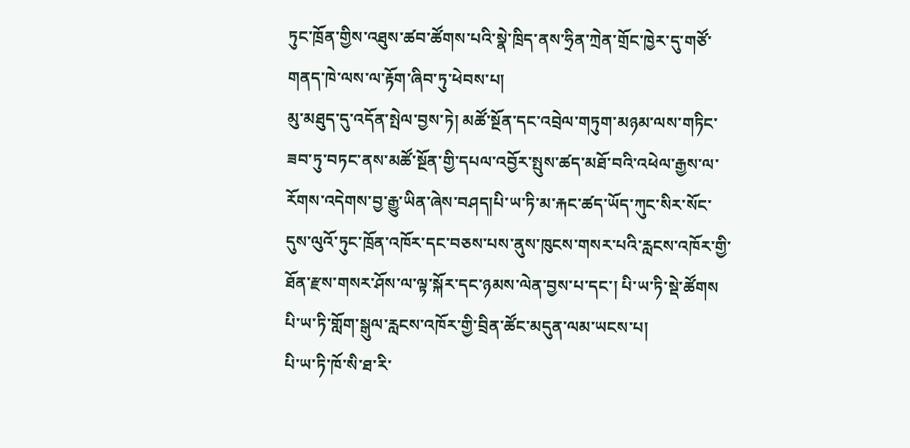ཏུང་ཁྲོན་གྱིས་འཐུས་ཚབ་ཚོགས་པའི་སྣེ་ཁྲིད་ནས་ཧྲིན་ཀྲེན་གྲོང་ཁྱེར་དུ་གཙོ་གནད་ཁེ་ལས་ལ་རྟོག་ཞིབ་ཏུ་ཕེབས་པ།
མུ་མཐུད་དུ་འདོན་སྤེལ་བྱས་ཏེ། མཚོ་སྔོན་དང་འབྲེལ་གཏུག་མཉམ་ལས་གཏིང་ཟབ་ཏུ་བཏང་ནས་མཚོ་སྔོན་གྱི་དཔལ་འབྱོར་སྤུས་ཚད་མཐོ་བའི་འཕེལ་རྒྱས་ལ་རོགས་འདེགས་བྱ་རྒྱུ་ཡིན་ཞེས་བཤད།པི་ཡ་ཏི་མ་རྐང་ཚད་ཡོད་ཀུང་སིར་སོང་དུས་ལུའོ་ཏུང་ཁྲོན་འཁོར་དང་བཅས་པས་ནུས་ཁུངས་གསར་པའི་རླངས་འཁོར་གྱི་ཐོན་རྫས་གསར་ཤོས་ལ་ལྟ་སྐོར་དང་ཉམས་ལེན་བྱས་པ་དང་། པི་ཡ་ཏི་སྡེ་ཚོགས
པི་ཡ་ཏི་གློག་སྒུལ་རླངས་འཁོར་གྱི་བྲིན་ཚོང་མདུན་ལམ་ཡངས་པ།
པི་ཡ་ཏི་ཁོ་སི་ཐ་རི་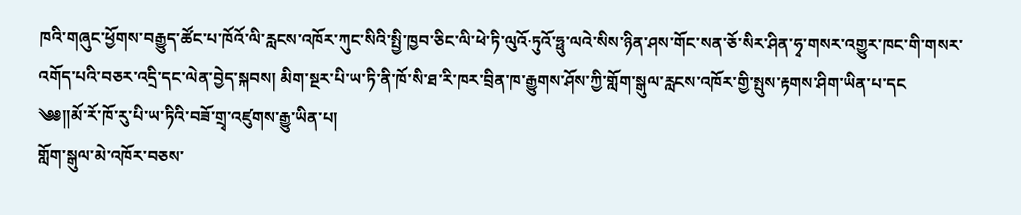ཁའི་གཞུང་ཕྱོགས་བརྒྱུད་ཚོང་པ་ཁོའོ་ལི་རླངས་འཁོར་ཀུང་སིའི་སྤྱི་ཁྱབ་ཅིང་ལི་ཕེ་ཏི་ལུའོ·ཏུའོ་ཧྥུ་ལའེ་སིས་ཉིན་ཤས་གོང་སན་ཅོ་སིར་ཤིན་ཧྭ་གསར་འགྱུར་ཁང་གི་གསར་འགོད་པའི་བཅར་འདྲི་དང་ལེན་བྱེད་སྐབས། མིག་སྔར་པི་ཡ་ཏི་ནི་ཁོ་སི་ཐ་རི་ཁར་བྲིན་ཁ་རྒྱུགས་ཤོས་ཀྱི་གློག་སྒུལ་རླངས་འཁོར་གྱི་སྤུས་རྟགས་ཤིག་ཡིན་པ་དང
༄༅།།མོ་རོ་ཁོ་རུ་པི་ཡ་ཏིའི་བཟོ་གྲྭ་འཛུགས་རྒྱུ་ཡིན་པ།
གློག་སྒུལ་མེ་འཁོར་བཅས་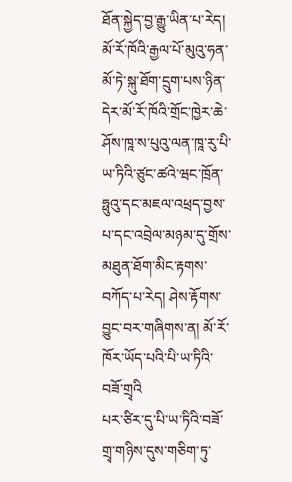ཐོན་སྐྱེད་བྱ་རྒྱུ་ཡིན་པ་རེད། མོ་རོ་ཁོའི་རྒྱལ་པོ་མུའུ་ཧན་མོ་ཏེ་སྐུ་ཐོག་དྲུག་པས་ཉིན་དེར་མོ་རོ་ཁོའི་གྲོང་ཁྱེར་ཆེ་ཤོས་ཁཱ་ས་པུའུ་ལན་ཁཱ་རུ་པི་ཡ་ཏིའི་ཙུང་ཚའེ་ཝང་ཁྲོན་ཧྥུའུ་དང་མཇལ་འཕྲད་བྱས་པ་དང་འབྲེལ་མཉམ་དུ་གྲོས་མཐུན་ཐོག་མིང་རྟགས་བཀོད་པ་རེད། ཤེས་རྟོགས་བྱུང་བར་གཞིགས་ན། མོ་རོ་ཁོར་ཡོད་པའི་པི་ཡ་ཏིའི་བཟོ་གྲྭའི
པར་ཙིར་དུ་པི་ཡ་ཏིའི་བཟོ་གྲྭ་གཉིས་དུས་གཅིག་ཏུ་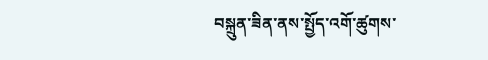བསྐྲུན་ཟིན་ནས་སྤྱོད་འགོ་ཚུགས་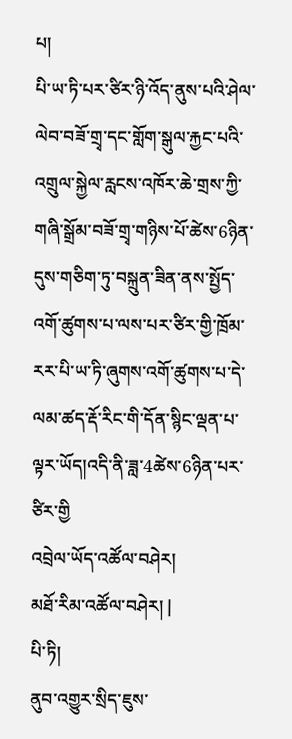པ།
པི་ཡ་ཏི་པར་ཙིར་ཉི་འོད་ནུས་པའི་ཤེལ་ལེབ་བཟོ་གྲྭ་དང་གློག་སྒུལ་རྐྱང་པའི་འགྲུལ་སྐྱེལ་རླངས་འཁོར་ཆེ་གྲས་ཀྱི་གཞི་སྒྲོམ་བཟོ་གྲྭ་གཉིས་པོ་ཚེས་6ཉིན་དུས་གཅིག་ཏུ་བསྐྲུན་ཟིན་ནས་སྤྱོད་འགོ་ཚུགས་པ་ལས་པར་ཙིར་གྱི་ཁྲོམ་རར་པི་ཡ་ཏི་ཞུགས་འགོ་ཚུགས་པ་དེ་ལམ་ཚད་རྡོ་རིང་གི་དོན་སྙིང་ལྡན་པ་ལྟར་ཡོད།འདི་ནི་ཟླ་4ཚེས་6ཉིན་པར་ཙིར་གྱི
འབྲེལ་ཡོད་འཚོལ་བཤེར།
མཐོ་རིམ་འཚོལ་བཤེར། |
པི་ཏི།
ནུབ་འགྱུར་སྲིད་ཇུས་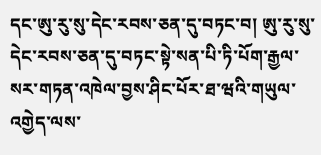དང་ཨུ་རུ་སུ་དེང་རབས་ཅན་དུ་བཏང་བ། ཨུ་རུ་སུ་དེང་རབས་ཅན་དུ་བཏང་སྟེ་སན་པི་ཏི་པོག་རྒྱལ་སར་གཏན་འཁེལ་བྱས་ཤིང་པོར་ཐ་ཝའི་གཡུལ་འགྱེད་ལས་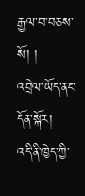རྒྱལ་བ་བཅས་སོ། །
འབྲེལ་ཡོད་ནང་དོན་སྐོར།
འདི་ནི་ཁྱེད་ཀྱི་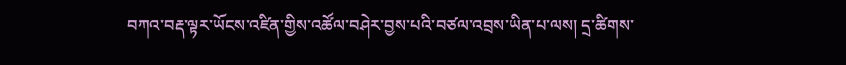བཀའ་བརྡ་ལྟར་ཡོངས་འཛིན་གྱིས་འཚོལ་བཤེར་བྱས་པའི་བཙལ་འབྲས་ཡིན་པ་ལས། དྲ་ཚིགས་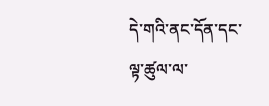དེ་གའི་ནང་དོན་དང་ལྟ་ཚུལ་ལ་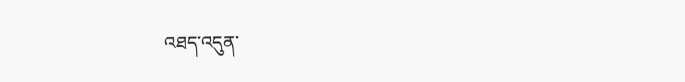འཐད་འདུན་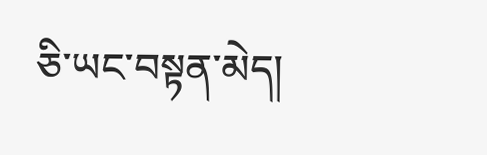ཅི་ཡང་བསྟན་མེད།